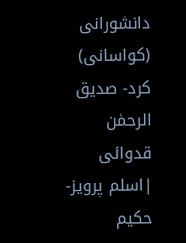دانشورانی (کواسانی) کرد- صدیق الرحمٰن قدوائی |اسلم پرویز- حکیم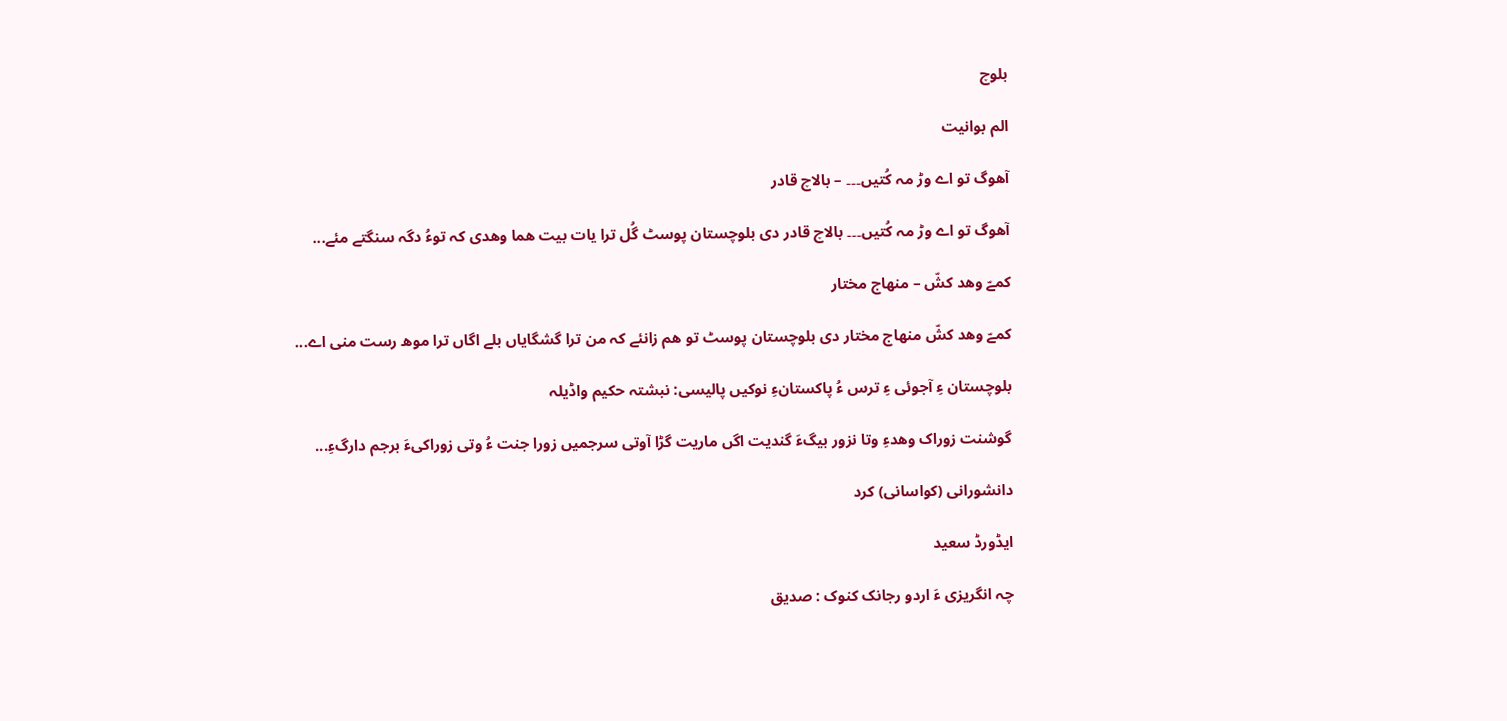بلوچ

الم بوانیت

آھوگ تو اے وڑ مہ کُتیں۔۔۔ – بالاچ قادر

آھوگ تو اے وڑ مہ کُتیں۔۔۔ بالاچ قادر دی بلوچستان پوسٹ گُل ترا یات بیت ھما وھدی کہ توءُ دگہ سنگتے مئے...

کمےّ وھد کشّ – منھاج مختار

کمےّ وھد کشّ منھاج مختار دی بلوچستان پوسٹ تو ھم زانئے کہ من ترا گشگایاں بلے اگاں ترا موھ رست منی اے...

بلوچستان ءِ آجوئی ءِ ترس ءُ پاکستانءِ نوکیں پالیسی: نبشتہ حکیم واڈیلہ

گوشنت زوراک وھدءِ وتا نزور بیگءَ گندیت اگں ماریت گڑا آوتی سرجمیں زورا جنت ءُ وتی زوراکیءَ برجم دارگءِ...

دانشورانی (کواسانی) کرد

ایڈورڈ سعید

چہ انگریزی ءَ اردو رجانک کنوک : صدیق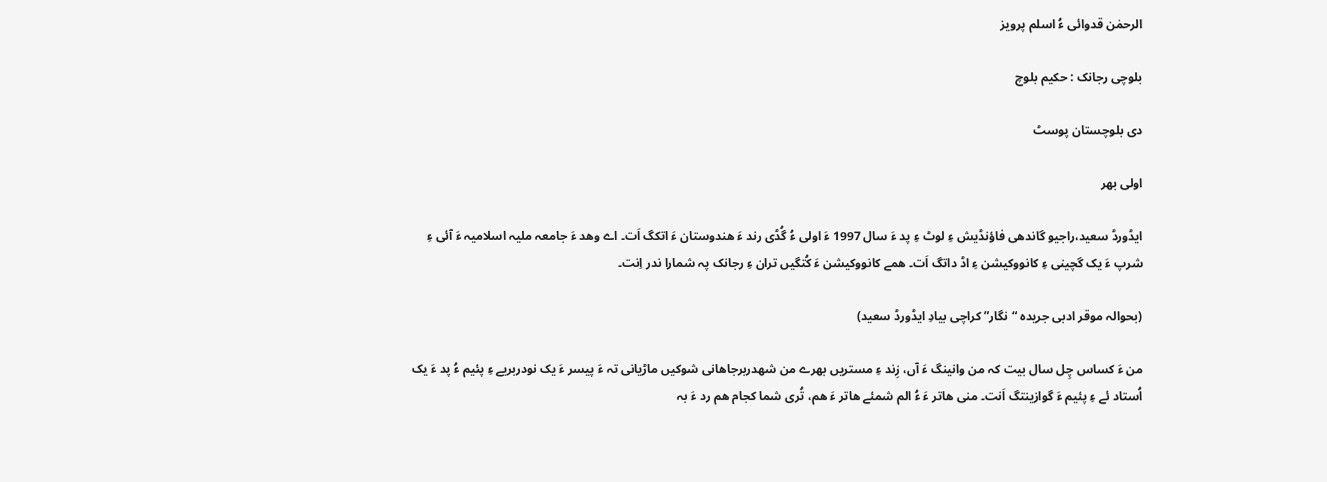الرحمٰن قدوائی ءُ اسلم پرویز

بلوچی رجانک : حکیم بلوچ

دی بلوچستان پوسٹ

اولی بھر

ایڈورڈ سعید،راجیو گاندھی فاؤنڈیش ءِ لوٹ ءِ پد ءَ سال 1997 ءَ اولی ءُ گُڈی رند ءَ ھندوستان ءَ اتکگ اَت۔ اے وھد ءَ جامعہ ملیہ اسلامیہ ءَ آئی ءِ شرپ ءَ یک گچینی ءِ کانووکیشن ءِ اڈ داتگ اَت۔ ھمے کانووکیشن ءَ کُتگیں تران ءِ رجانک پہ شمارا ندر اِنت۔

(بحوالہ موقر ادبی جریدہ “نگار” کراچی بیادِ ایڈورڈ سعید)

من ءَ کساس چِل سال بیت کہ من وانینگ ءَ آں، زِند ءِ مستریں بھرے من شھدربرجاھانی شوکیں ماڑیانی تہ ءَ پیسر ءَ یک نودربریے ءِ پئیم ءُ پد ءَ یک اُستاد ئے ءِ پئیم ءَ گوازینتگ اَنت۔ منی ھاتر ءَ ءُ الم شمئے ھاتر ءَ ھم، تُری شما کجام ھم رد ءَ بہ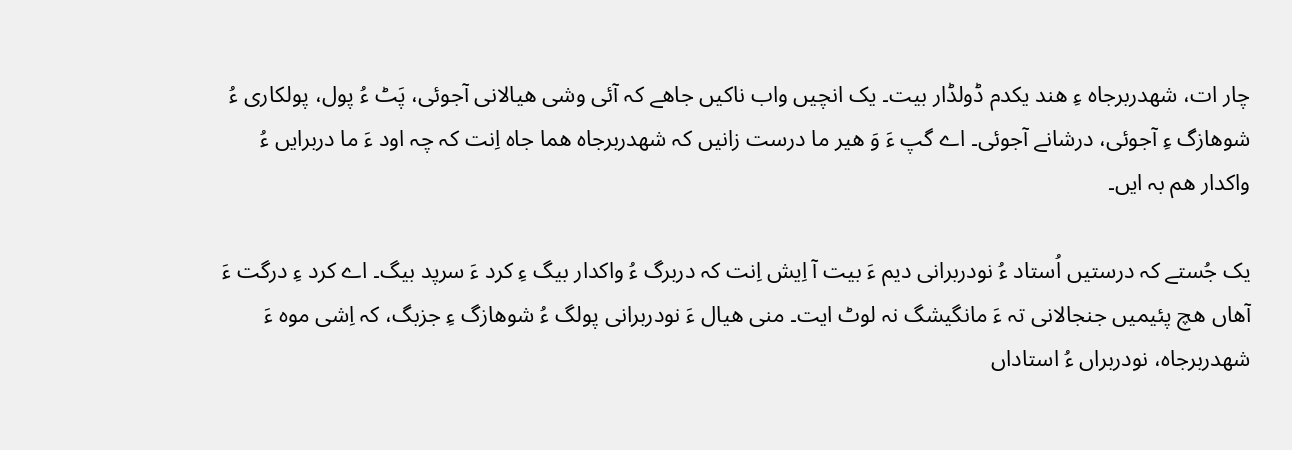چار ات، شھدربرجاہ ءِ ھند یکدم ڈولڈار بیت۔ یک انچیں واب ناکیں جاھے کہ آئی وشی ھیالانی آجوئی، پَٹ ءُ پول، پولکاری ءُ شوھازگ ءِ آجوئی، درشانے آجوئی۔ اے گپ ءَ وَ ھیر ما درست زانیں کہ شھدربرجاہ ھما جاہ اِنت کہ چہ اود ءَ ما دربرایں ءُ واکدار ھم بہ ایں۔

یک جُستے کہ درستیں اُستاد ءُ نودربرانی دیم ءَ بیت آ اِیش اِنت کہ دربرگ ءُ واکدار بیگ ءِ کرد ءَ سرپد بیگ۔ اے کرد ءِ درگت ءَ آھاں ھچ پئیمیں جنجالانی تہ ءَ مانگیشگ نہ لوٹ ایت۔ منی ھیال ءَ نودربرانی پولگ ءُ شوھازگ ءِ جزبگ، کہ اِشی موہ ءَ شھدربرجاہ، نودربراں ءُ استاداں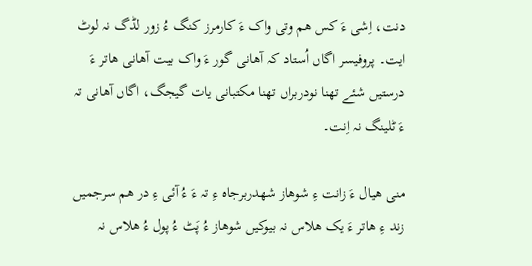دنت، اِشی ءَ کس ھم وتی واک ءَ کارمرز کنگ ءُ زور لڈگ نہ لوٹ ایت۔ پروفیسر اگاں اُستاد کہ آھانی گور ءَ واک بیت آھانی ھاتر ءَ درستیں شئے تھنا نودربراں تھنا مکتبانی یات گیجگ، اگاں آھانی تہ ءَ ٹلینگ نہ اِنت۔

منی ھیال ءَ زانت ءِ شوھاز شھدربرجاہ ءِ تہ ءَ ءُ آئی ءِ در ھم سرجمیں زند ءِ ھاتر ءَ یک ھلاس نہ بیوکیں شوھاز ءُ پَٹ ءُ پول ءُ ھلاس نہ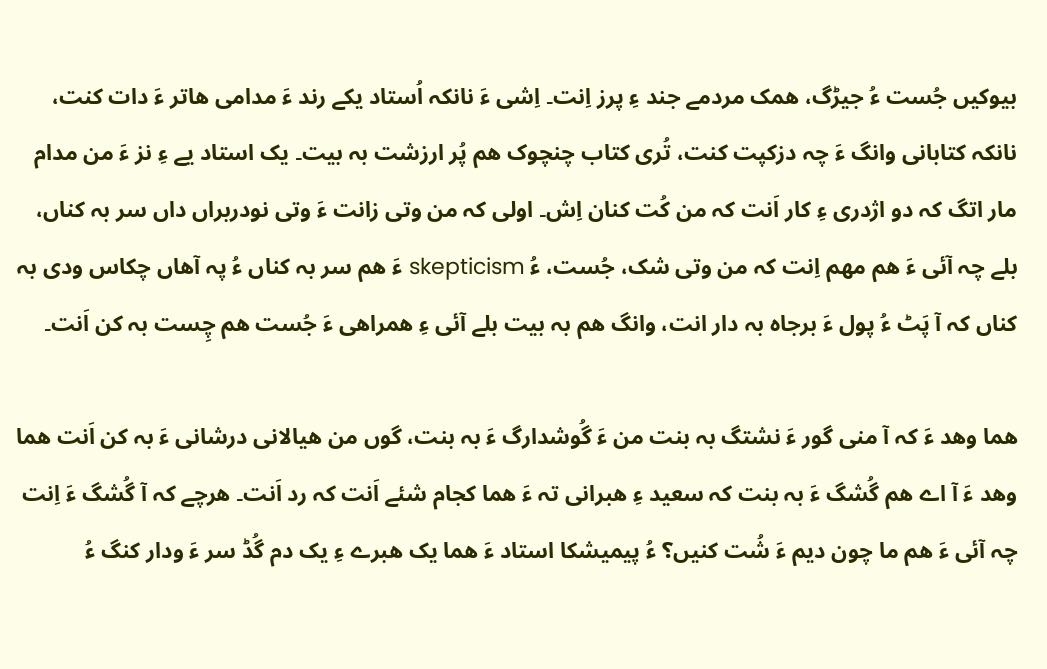بیوکیں جُست ءُ جیڑگ، ھمک مردمے جند ءِ پرز اِنت۔ اِشی ءَ نانکہ اُستاد یکے رند ءَ مدامی ھاتر ءَ دات کنت، نانکہ کتابانی وانگ ءَ چہ دزکپت کنت، تُری کتاب چنچوک ھم پُر ارزشت بہ بیت۔ یک استاد یے ءِ نز ءَ من مدام مار اتگ کہ دو اژدری ءِ کار اَنت کہ من کُت کنان اِش۔ اولی کہ من وتی زانت ءَ وتی نودربراں داں سر بہ کناں، بلے چہ آئی ءَ ھم مھم اِنت کہ من وتی شک، جُست، ءُ skepticism ءَ ھم سر بہ کناں ءُ پہ آھاں چکاس ودی بہ کناں کہ آ پَٹ ءُ پول ءَ برجاہ بہ دار انت، وانگ ھم بہ بیت بلے آئی ءِ ھمراھی ءَ جُست ھم چِست بہ کن اَنت۔

ھما وھد ءَ کہ آ منی گور ءَ نشتگ بہ بنت من ءَ گُوشدارگ ءَ بہ بنت، گوں من ھیالانی درشانی ءَ بہ کن اَنت ھما وھد ءَ آ اے ھم گُشگ ءَ بہ بنت کہ سعید ءِ ھبرانی تہ ءَ ھما کجام شئے اَنت کہ رد اَنت۔ ھرچے کہ آ گُشگ ءَ اِنت چہ آئی ءَ ھم ما چون دیم ءَ شُت کنیں؟ ءُ پیمیشکا استاد ءَ ھما یک ھبرے ءِ یک دم گُڈ سر ءَ ودار کنگ ءُ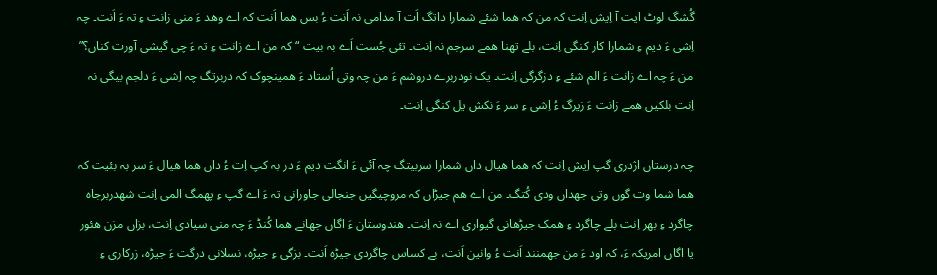گُشگ لوٹ ایت آ اِیش اِنت کہ من کہ ھما شئے شمارا داتگ اَت آ مدامی نہ اَنت ءُ بس ھما اَنت کہ اے وھد ءَ منی زانت ءِ تہ ءَ اَنت۔ چہ اِشی ءَ دیم ءِ شمارا کار کنگی اِنت، بلے تھنا ھمے سرجم نہ اِنت۔ تئی جُست اَے بہ بیت “کہ من اے زانت ءِ تہ ءَ چی گیشی آورت کناں؟” من ءَ چہ اے زانت ءَ الم شئے ءِ دزگرگی اِنت۔ یک نودربرے دروشم ءَ من چہ وتی اُستاد ءَ ھمینچوک کہ دربرتگ چہ اِشی ءَ دلجم بیگی نہ اِنت بلکیں ھمے زانت ءَ زیرگ ءُ اِشی ءِ سر ءَ نکش یل کنگی اِنت۔

چہ درستاں اژدری گپ اِیش اِنت کہ ھما ھیال داں شمارا سربیتگ چہ آئی ءَ انگت دیم ءَ در بہ کپ اِت ءُ داں ھما ھیال ءَ سر بہ بئیت کہ ھما شما وت گوں وتی جھداں ودی کُتگ۔ من اے ھم جیڑاں کہ مروچیگیں جنجالی جاورانی تہ ءَ اے گپ ءِ پھمگ المی اِنت شھدربرجاہ چاگرد ءِ بھر اِنت بلے چاگرد ءِ ھمک جیڑھانی گیواری اے نہ اِنت۔ ھندوستان ءَ اگاں جھانے ھما کُنڈ ءَ چہ منی سیادی اِنت، بزاں مزن ھئور یا اگاں امریکہ ءَ، کہ اود ءَ من جھمنند اَنت ءُ وانین اَنت، بے کساس چاگردی جیڑہ اَنت۔ بزگی ءِ جیڑہ، نسلانی درگت ءَ جیڑہ، زرکاری ءِ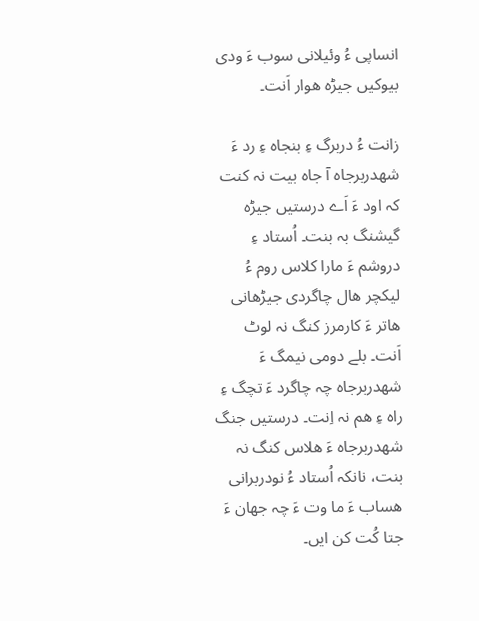انساپی ءُ وئیلانی سوب ءَ ودی بیوکیں جیڑہ ھوار اَنت۔

زانت ءُ دربرگ ءِ بنجاہ ءِ رد ءَ شھدربرجاہ آ جاہ بیت نہ کنت کہ اود ءَ اَے درستیں جیڑہ گیشنگ بہ بنت۔ اُستاد ءِ دروشم ءَ مارا کلاس روم ءُ لیکچر ھال چاگردی جیڑھانی ھاتر ءَ کارمرز کنگ نہ لوٹ اَنت۔ بلے دومی نیمگ ءَ شھدربرجاہ چہ چاگرد ءَ تچگ ءِ راہ ءِ ھم نہ اِنت۔ درستیں جنگ شھدربرجاہ ءَ ھلاس کنگ نہ بنت، نانکہ اُستاد ءُ نودربرانی ھساب ءَ ما وت ءَ چہ جھان ءَ جتا کُت کن ایں۔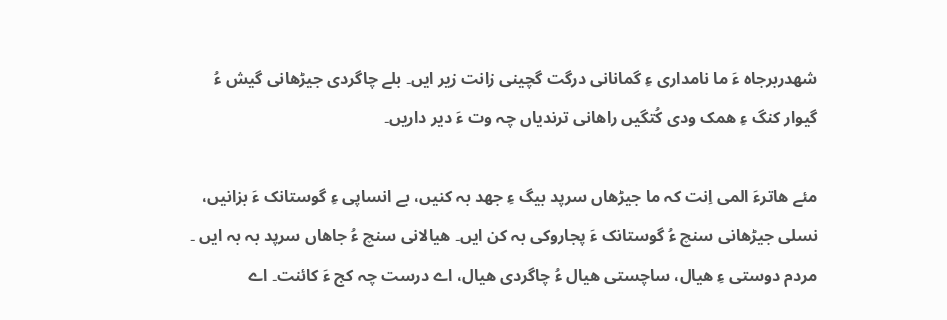شھدربرجاہ ءَ ما نامداری ءِ گمانانی درگت گچینی زانت زیر ایں۔ بلے چاگردی جیڑھانی گیش ءُ گیوار کنگ ءِ ھمک ودی کُتگیں راھانی ترندیاں چہ وت ءَ دیر داریں۔

مئے ھاترءَ المی اِنت کہ ما جیڑھاں سرپد بیگ ءِ جھد بہ کنیں، بے انساپی ءِ گوستانک ءَ بزانیں، نسلی جیڑھانی سنچ ءُ گوستانک ءَ پجاروکی بہ کن ایں۔ ھیالانی سنچ ءُ جاھاں سرپد بہ بہ ایں ۔ مردم دوستی ءِ ھیال، ساچستی ھیال ءُ چاگردی ھیال، اے درست چہ کج ءَ کائنت۔ اے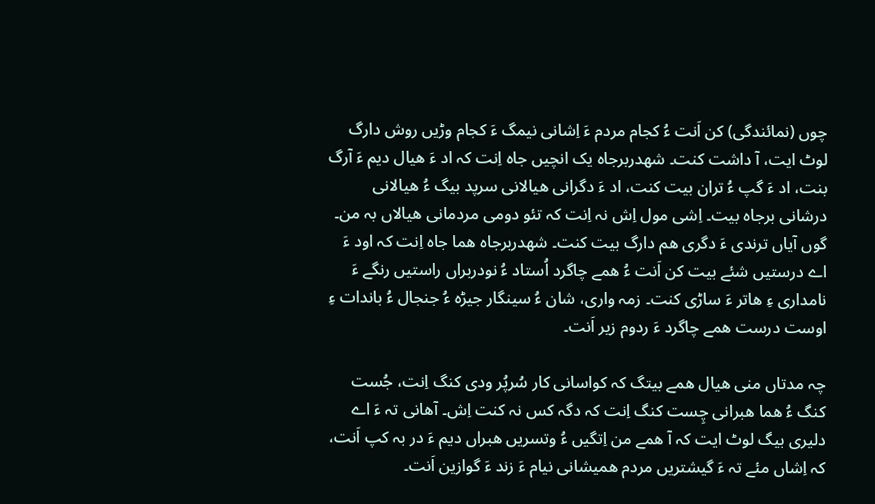چوں (نمائندگی) کن اَنت ءُ کجام مردم ءَ اِشانی نیمگ ءَ کجام وڑیں روش دارگ لوٹ ایت، آ داشت کنت۔ شھدربرجاہ یک انچیں جاہ اِنت کہ اد ءَ ھیال دیم ءَ آرگ بنت، اد ءَ گپ ءُ تران بیت کنت، اد ءَ دگرانی ھیالانی سرپد بیگ ءُ ھیالانی درشانی برجاہ بیت۔ اِشی مول اِش نہ اِنت کہ تئو دومی مردمانی ھیالاں بہ من۔ گوں آیاں ترندی ءَ دگری ھم دارگ بیت کنت۔ شھدربرجاہ ھما جاہ اِنت کہ اود ءَ اے درستیں شئے بیت کن اَنت ءُ ھمے چاگرد اُستاد ءُ نودربراں راستیں رنگے ءَ نامداری ءِ ھاتر ءَ ساڑی کنت۔ زمہ واری، شان ءُ سینگار جیڑہ ءُ جنجال ءُ باندات ءِ اوست درست ھمے چاگرد ءَ ردوم زیر اَنت۔

چہ مدتاں منی ھیال ھمے بیتگ کہ کواسانی کار سُرپُر ودی کنگ اِنت، جُست کنگ ءُ ھما ھبرانی چِست کنگ اِنت کہ دگہ کس نہ کنت اِش۔ آھانی تہ ءَ اے دلیری بیگ لوٹ ایت کہ آ ھمے من اِتگیں ءُ وتسریں ھبراں دیم ءَ در بہ کپ اَنت، کہ اِشاں مئے تہ ءَ گیشتریں مردم ھمیشانی نیام ءَ زند ءَ گوازین اَنت۔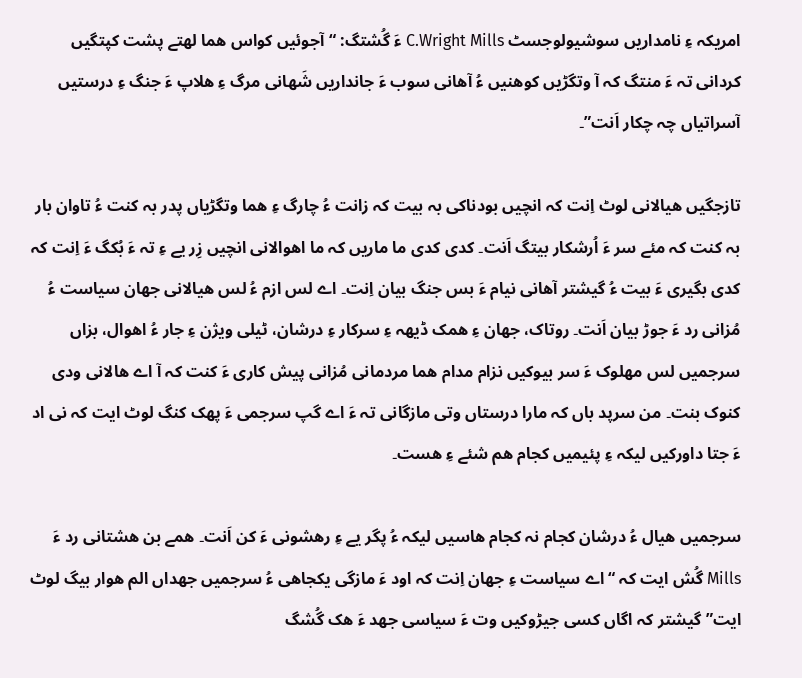امریکہ ءِ نامداریں سوشیولوجسٹ C.Wright Mills ءَ گُشتگ: “آجوئیں کواس ھما لھتے پشت کپتگیں کردانی تہ ءَ منتگ کہ آ وتگڑیں کوھنیں ءُ آھانی سوب ءَ جانداریں شَھانی مرگ ءِ ھلاپ ءَ جنگ ءِ درستیں آسراتیاں چہ چکار اَنت”۔

تازجگیں ھیالانی لوٹ اِنت کہ انچیں بودناکی بہ بیت کہ زانت ءُ چارگ ءِ ھما وتگڑیاں پدر بہ کنت ءُ تاوان بار بہ کنت کہ مئے سر ءَ اُرشکار بیتگ اَنت۔ کدی کدی ما ماریں کہ ما اھوالانی انچیں زِر یے ءِ تہ ءَ بُکگ ءَ اِنت کہ کدی بگیری ءَ بیت ءُ گیشتر آھانی نیام ءَ بس جنگ بیان اِنت۔ اے لس ازم ءُ لس ھیالانی جھان سیاست ءُ مُزانی رد ءَ جوڑ بیان اَنت۔ روتاک، جھان ءِ ھمک ڈیھہ ءِ سرکار ءِ درشان، ٹیلی ویژن ءِ جار ءُ اھوال، بزاں سرجمیں لس مھلوک ءَ سر بیوکیں نزام مدام ھما مردمانی مُزانی پیش کاری ءَ کنت کہ آ اے ھالانی ودی کنوک بنت۔ من سرپد باں کہ مارا درستاں وتی مازگانی تہ ءَ اے گپ سرجمی ءَ پھک کنگ لوٹ ایت کہ نی اد ءَ جتا داورکیں لیکہ ءِ پئیمیں کجام ھم شئے ءِ ھست۔

سرجمیں ھیال ءُ درشان کجام نہ کجام ھاسیں لیکہ ءُ پگر یے ءِ رھشونی ءَ کن اَنت۔ ھمے بن ھشتانی رد ءَ Mills گُش ایت کہ “اے سیاست ءِ جھان اِنت کہ اود ءَ مازگی یکجاھی ءُ سرجمیں جھداں الم ھوار بیگ لوٹ ایت” گیشتر کہ اگاں کسی جیڑوکیں وت ءَ سیاسی جھد ءَ ھک گُشگ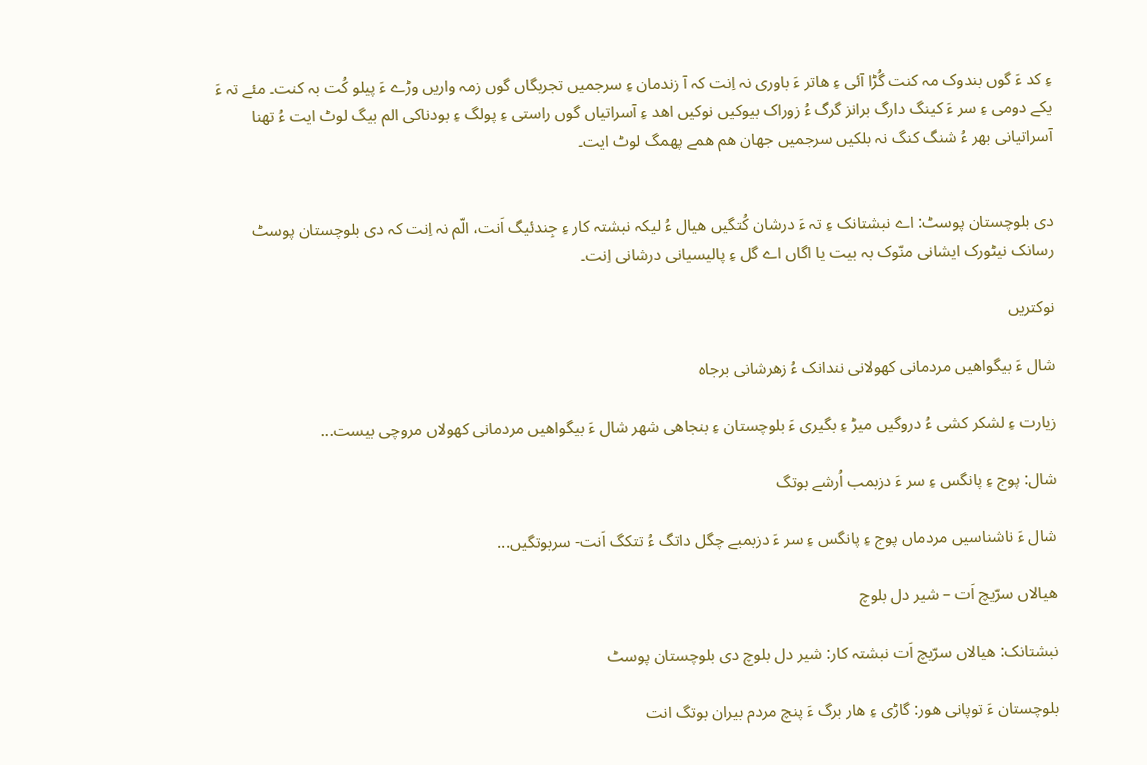ءِ کد ءَ گوں بندوک مہ کنت گُڑا آئی ءِ ھاتر ءَ باوری نہ اِنت کہ آ زندمان ءِ سرجمیں تجربگاں گوں زمہ واریں وڑے ءَ پیلو کُت بہ کنت۔ مئے تہ ءَ یکے دومی ءِ سر ءَ کینگ دارگ برانز گرگ ءُ زوراک بیوکیں نوکیں اھد ءِ آسراتیاں گوں راستی ءِ پولگ ءِ بودناکی الم بیگ لوٹ ایت ءُ تھنا آسراتیانی بھر ءُ شنگ کنگ نہ بلکیں سرجمیں جھان ھم ھمے پھمگ لوٹ ایت۔


دی بلوچستان پوسٹ: اے نبشتانک ءِ تہ ءَ درشان کُتگیں ھیال ءُ لیکہ نبشتہ کار ءِ جِندئیگ اَنت، الّم نہ اِنت کہ دی بلوچستان پوسٹ رسانک نیٹورک ایشانی منّوک بہ بیت یا اگاں اے گل ءِ پالیسیانی درشانی اِنت۔

نوکتریں

شال ءَ بیگواھیں مردمانی کھولانی نندانک ءُ زھرشانی برجاہ

زیارت ءِ لشکر کشی ءُ دروگیں میڑ ءِ بگیری ءَ بلوچستان ءِ بنجاھی شھر شال ءَ بیگواھیں مردمانی کھولاں مروچی بیست...

شال: پوج ءِ پانگس ءِ سر ءَ دزبمب اُرشے بوتگ

شال ءَ ناشناسیں مردماں پوج ءِ پانگس ءِ سر ءَ دزبمبے چگل داتگ ءُ تتکگ اَنت- سربوتگیں...

ھیالاں سرّیچ اَت – شیر دل بلوچ

نبشتانک: ھیالاں سرّیچ اَت نبشتہ کار: شیر دل بلوچ دی بلوچستان پوسٹ

بلوچستان ءَ توپانی ھور: گاڑی ءِ ھار برگ ءَ پنچ مردم بیران بوتگ انت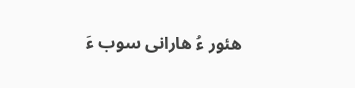ھئور ءُ ھارانی سوب ءَ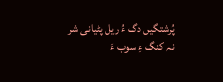پُرشتگیں دگ ءُ ریل پٹیانی شر نہ کنگ ءِ سوب ءَ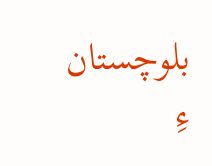بلوچستان ءِ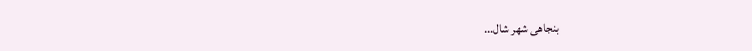بنجاھی شھر شال...